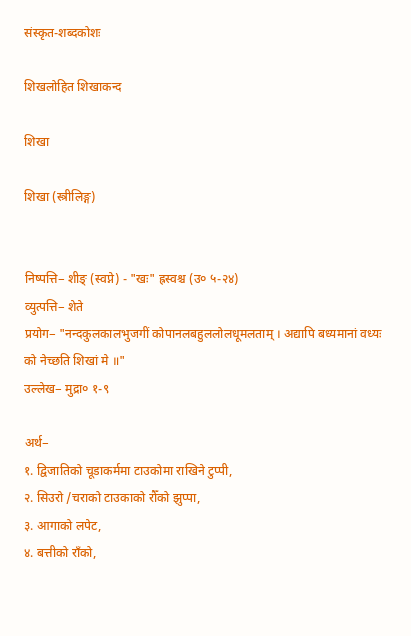संस्कृत-शब्दकोशः

शिखलोहित शिखाकन्द

शिखा

शिखा (स्त्रीलिङ्ग)


निष्पत्ति− शीङ् (स्वप्ने) - "खः" ह्रस्वश्च (उ० ५-२४)
व्युत्पत्ति− शेते
प्रयोग− "नन्दकुलकालभुजगीं कोपानलबहुललोलधूमलताम् । अद्यापि बध्यमानां वध्यः को नेच्छति शिखां मे ॥"
उल्लेख− मुद्रा० १-९

अर्थ−
१. द्विजातिको चूडाकर्ममा टाउकोमा राखिने टुप्पी,
२. सिउरो /चराको टाउकाको रौँको झुप्पा,
३. आगाको लपेट,
४. बत्तीको राँको,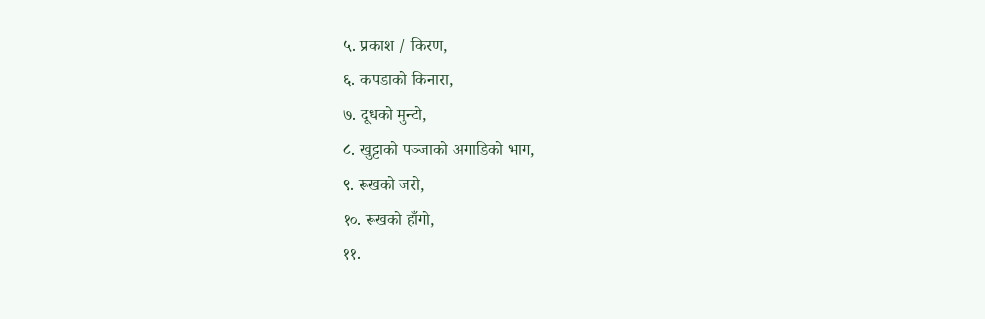५. प्रकाश / किरण,
६. कपडाको किनारा,
७. दूधको मुन्टो,
८. खुट्टाको पञ्जाको अगाडिको भाग,
९. रूखको जरो,
१०. रूखको हाँगो,
११.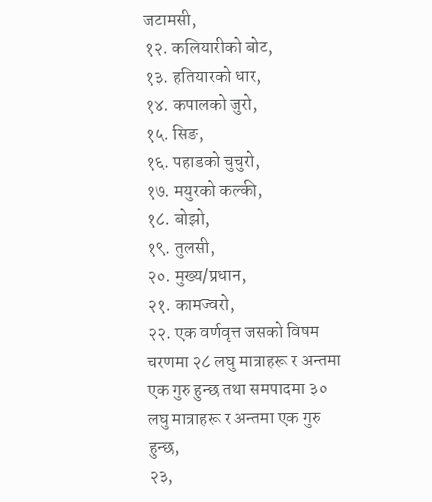जटामसी,
१२. कलियारीको बोट,
१३. हतियारको धार,
१४. कपालको जुरो,
१५. सिङ,
१६. पहाडको चुचुरो,
१७. मयुरको कल्की,
१८. बोझो,
१९. तुलसी,
२०. मुख्य/प्रधान,
२१. कामज्वरो,
२२. एक वर्णवृत्त जसको विषम चरणमा २८ लघु मात्राहरू र अन्तमा एक गुरु हुन्छ तथा समपादमा ३० लघु मात्राहरू र अन्तमा एक गुरु हुन्छ,
२३,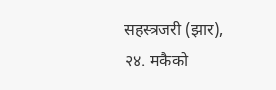सहस्त्रजरी (झार),
२४. मकैको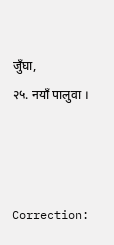जुँघा,
२५. नयाँ पालुवा ।



Correction: